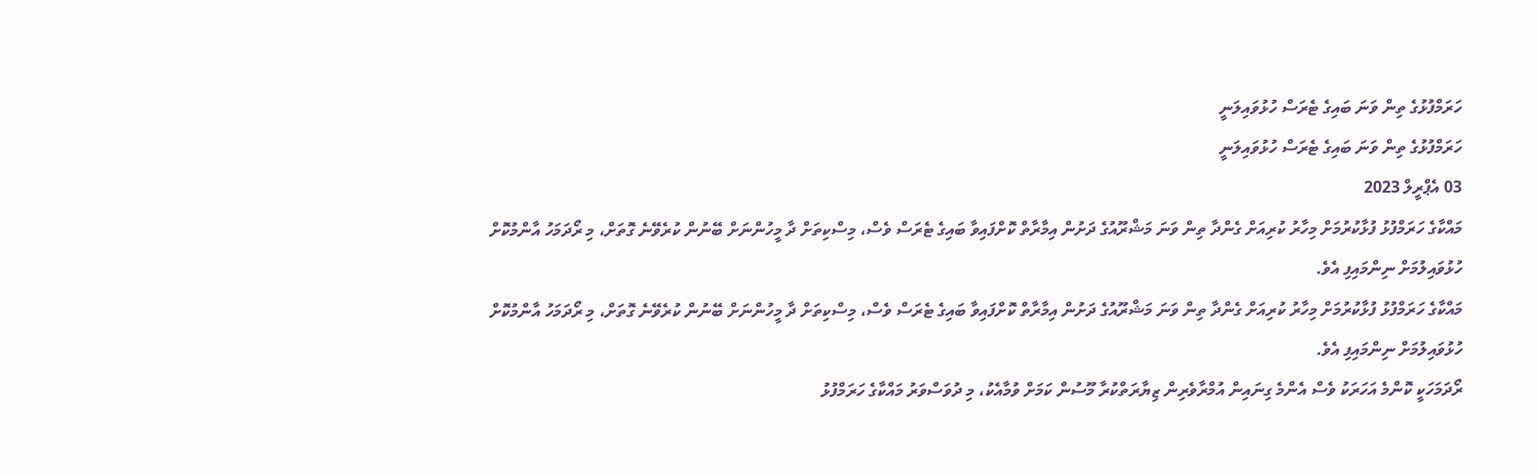ހަރަމްފުޅުގެ ތިން ވަނަ ބައިގެ ޓެރަސް ހުޅުވައިލަނީ
ހަރަމްފުޅުގެ ތިން ވަނަ ބައިގެ ޓެރަސް ހުޅުވައިލަނީ
03 އެޕްރީލް 2023
މައްކާގެ ހަރަމްފުޅު ފުޅާކުރުމަށް މިހާރު ކުރިއަށް ގެންދާ ތިން ވަނަ މަޝްރޫއުގެ ދަށުން އިމާރާތް ކޮށްފައިވާ ބައިގެ ޓެރަސް ވެސް، މިސްކިތަށް ދާ މީހުންނަށް ބޭނުން ކުރެވޭނެ ގޮތަށް، މި ރޯދަމަހު އާންމުކޮށް ހުޅުވައިލުމަށް ނިންމައިފި އެވެ.
މައްކާގެ ހަރަމްފުޅު ފުޅާކުރުމަށް މިހާރު ކުރިއަށް ގެންދާ ތިން ވަނަ މަޝްރޫއުގެ ދަށުން އިމާރާތް ކޮށްފައިވާ ބައިގެ ޓެރަސް ވެސް، މިސްކިތަށް ދާ މީހުންނަށް ބޭނުން ކުރެވޭނެ ގޮތަށް، މި ރޯދަމަހު އާންމުކޮށް ހުޅުވައިލުމަށް ނިންމައިފި އެވެ.
ރޯދަމަހަކީ ކޮންމެ އަހަރަކު ވެސް އެންމެ ގިނައިން އުމްރާވެރިން ޒިޔާރަތްކުރާ މޫސުން ކަމަށް ވުމާއެކު، މި ދުވަސްވަރު މައްކާގެ ހަރަމްފުޅު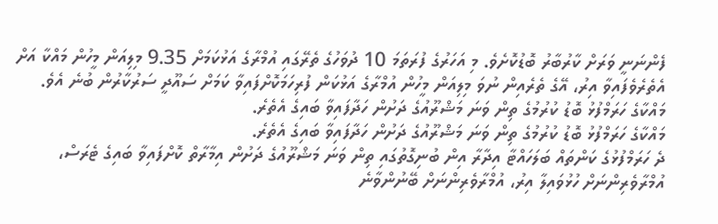ފެންނަނީ ވަރަށް ކާރުބާރު ބޮޑުކޮށެވެ. މި އަހަރުގެ ފުރަތަމަ 10 ދުވަހުގެ ތެރޭގައި އުމްރާގެ އަޅުކަމަށް 9.35 މިލިއަން މީހުން މައްކާ އަށް އެތެރެވެފައިވާ އިރު، އޭގެ ތެރެއިން ނުވަ މިލިއަން މީހުން އުމްރާގެ އަޅުކަން ފުރިހަމަކޮށްފައިވާ ކަމަށް ސައޫދީ ސަރުކާރުން ބުނެ އެވެ.
މައްކާގެ ހަރަމްފުޅު ބޮޑު ކުރުމުގެ ތިން ވަނަ މަޝްރޫއުގެ ދަށުން ހަދާފައިވާ ބައިގެ އެތެރެ.
މައްކާގެ ހަރަމްފުޅު ބޮޑު ކުރުމުގެ ތިން ވަނަ މަޝްރޫއުގެ ދަށުން ހަދާފައިވާ ބައިގެ އެތެރެ.
ދެ ހަރަމްފުޅުގެ ކަންތައް ބަލަހައްޓާ އިދާރާ އިން ބުނިގޮތުގައި ތިން ވަނަ މަޝްރޫއުގެ ދަށުން އިމާރާތް ކޮށްފައިވާ ބައިގެ ޓެރަސް، އުމްރާވެރިންނަށް ހުޅުވައިލާ އިރު، އުމްރާވެރިންނަށް ބޭނުންވާނެ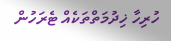ހުރިހާ ޚިދުމަތްތަކެއް ޓެރަހުން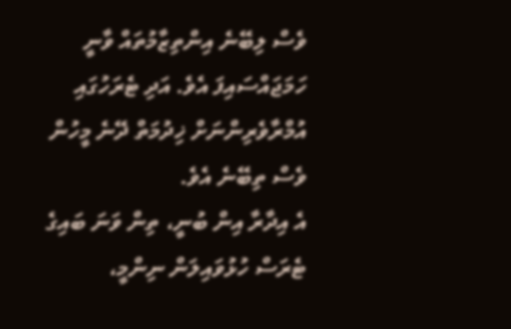ވެސް ލިބޭނެ އިންތިޒާމުތައް ވާނީ ހަމަޖައްސައިފަ އެވެ. އަދި ޓެރަހުގައި އުމްރާވެރިންނަށް ޚިދުމަތް ދޭނެ މީހުން ވެސް ތިބޭނެ އެވެ.
އެ އިދާރާ އިން ބުނީ، ތިން ވަނަ ބައިގެ ޓެރަސް ހުޅުވައިލަން ނިންމީ،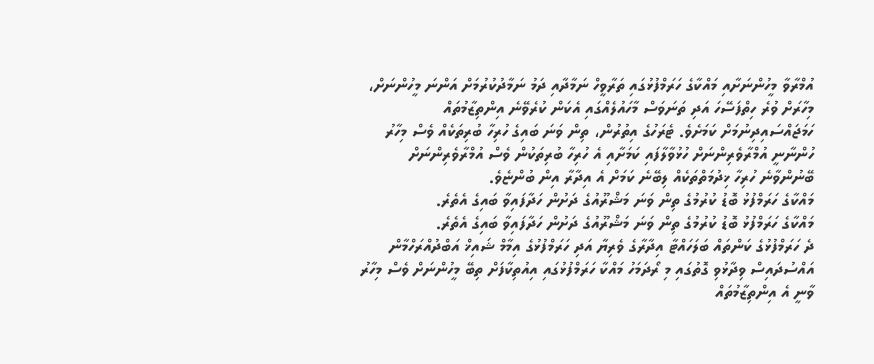އުމްރާވާ މީހުންނަށާއި މައްކާގެ ހަރަމްފުޅުގައި ތަރާވީހް ނަމާދާއި ދަމު ނަމާދުކުރުމަށް އަންނަ މީހުންނަށް، މިހާރަށް ވުރެ ހިތްފަސޭހަ އަދި ތަނަވަސް މާހައުލެއްގައި އެކަން ކުރެވޭނެ އިންތިޒާމުތައް ހަމަޖައްސައިދިނުމަށް ކަމަށެވެ. ޓެރަހުގެ އިތުރުން، ތިން ވަނަ ބައިގެ ހުރިހާ ބުރިތަކެއް ވެސް މިހާރު ހުންނާނީ އުމްރާވެރިންނަށް ހުޅުވާލާފައި ކަމަށާއި އެ ހުރިހާ ބުރިތަކުން ވެސް އުމްރާވެރިންނަށް ބޭނުންވާނެ ހުރިހާ ޚިދުމަތްތަކެއް ލިބޭނެ ކަމަށް އެ އިދާރާ އިން ބުންޏެވެ.
މައްކާގެ ހަރަމްފުޅު ބޮޑު ކުރުމުގެ ތިން ވަނަ މަޝްރޫއުގެ ދަށުން ހަދާފައިވާ ބައިގެ އެތެރެ.
މައްކާގެ ހަރަމްފުޅު ބޮޑު ކުރުމުގެ ތިން ވަނަ މަޝްރޫއުގެ ދަށުން ހަދާފައިވާ ބައިގެ އެތެރެ.
ދެ ހަރަމްފުޅުގެ ކަންތައް ބަލަހައްޓާ އިދާރާގެ ވެރިޔާ އަދި ހަރަމްފުޅުގެ އިމާމް ޝައިޚް އަބްދުއްރަހްމާން އައްސުދައިސް ވިދާޅުވި ގޮތުގައި މި ރޯދަމަހު މައްކާ ހަރަމްފުޅުގައި އިއުތިކާފަށް ތިބޭ މީހުންނަށް ވެސް މިހާރު ވާނީ އެ އިންތިޒާމުތައް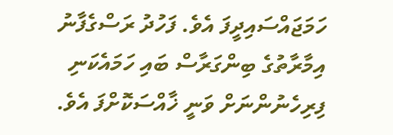ހަމަޖައްސައިދީފަ އެވެ. ފަހުދު ރަސްގެފާނު އިމާރާތުގެ ބިންގަރާސް ބައި ހަމައެކަނި ފިރިހެނުންނަށް ވަނީ ޚާއްސަކޮށްފަ އެވެ.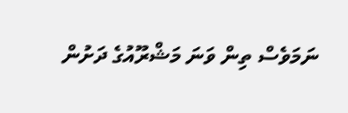ނަމަވެސް ތިން ވަނަ މަޝްރޫއުގެ ދަށުން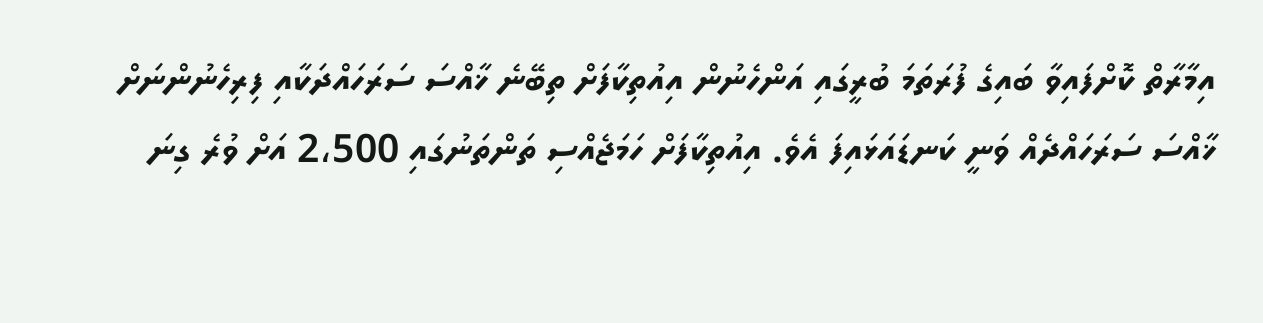އިމާރާތް ކޮށްފައިވާ ބައިގެ ފުރަތަމަ ބުރީގައި އަންހެނުން އިއުތިކާފަށް ތިބޭނެ ޚާއްސަ ސަރަހައްދަކާއި ފިރިހެނުންނަށް ޚާއްސަ ސަރަހައްދެއް ވަނީ ކަނޑައަޅައިފަ އެވެ. އިއުތިކާފަށް ހަމަޖެއްސި ތަންތަނުގައި 2،500 އަށް ވުރެ ގިނަ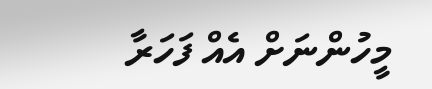މީހުންނަށް އެއް ފަހަރާ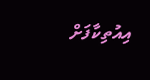އިއުތިކާފަށް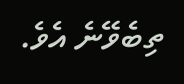ތިބެވޭނެ އެވެ.